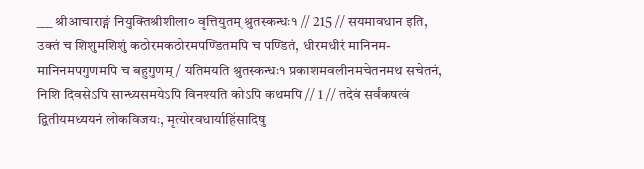___ श्रीआचाराङ्गं नियुक्तिश्रीशीला० वृत्तियुतम् श्रुतस्कन्धः१ // 215 // सयमावधान इति, उक्तं च शिशुमशिशुं कठोरमकठोरमपण्डितमपि च पण्डितं, धीरमधीरं मानिनम-मानिनमपगुणमपि च बहुगुणम् / यतिमयति श्रुतस्कन्धः१ प्रकाशमवलीनमचेतनमथ सचेतनं, निशि दिवसेऽपि सान्ध्यसमयेऽपि विनश्यति कोऽपि कथमपि // 1 // तदेवं सर्वंकषत्वं द्वितीयमध्ययनं लोकविजयः, मृत्योरवधार्याहिंसादिषु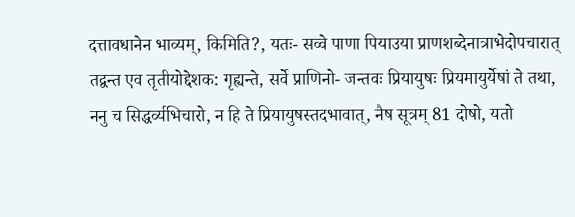दत्तावधानेन भाव्यम्, किमिति?, यतः- सव्वे पाणा पियाउया प्राणशब्देनात्राभेदोपचारात् तद्वन्त एव तृतीयोद्देशक: गृह्यन्ते, सर्वे प्राणिनो- जन्तवः प्रियायुषः प्रियमायुर्येषां ते तथा, ननु च सिद्धर्व्यभिचारो, न हि ते प्रियायुषस्तदभावात्, नैष सूत्रम् 81 दोषो, यतो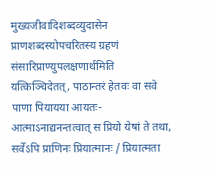मुख्यजीवादिशब्दव्युदासेन प्राणशब्दस्योपचरितस्य ग्रहणं संसारिप्राण्युपलक्षणार्थमिति यत्किञ्चिदेतत्, पाठान्तरं हेतवः वा सवे पाणा पियायया आयतः-आत्माऽनाद्यनन्तत्वात् स प्रियो येषां ते तथा, सर्वेऽपि प्राणिनः प्रियात्मानः / प्रियात्मता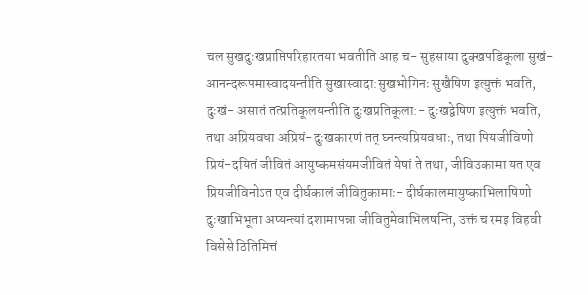चल सुखदुःखप्राप्तिपरिहारतया भवतीति आह च- सुहसाया दुक्खपडिकूला सुखं- आनन्दरूपमास्वादयन्तीति सुखास्वादा:सुखभोगिनः सुखैषिण इत्युक्तं भवति, दुःखं- असातं तत्प्रतिकूलयन्तीति दुःखप्रतिकूला:- दुःखद्वेषिण इत्युक्तं भवति, तथा अप्रियवधा अप्रियं-दुःखकारणं तत् घ्नन्त्यप्रियवधाः, तथा पियजीविणो प्रियं-दयितं जीवितं आयुष्कमसंयमजीवितं येषां ते तथा, जीविउकामा यत एव प्रियजीविनोऽत एव दीर्घकालं जीवितुकामाः- दीर्घकालमायुष्काभिलाषिणो दुःखाभिभूता अप्यन्त्यां दशामापन्ना जीवितुमेवाभिलषन्ति, उक्तं च रमइ विहवी विसेसे ठितिमित्तं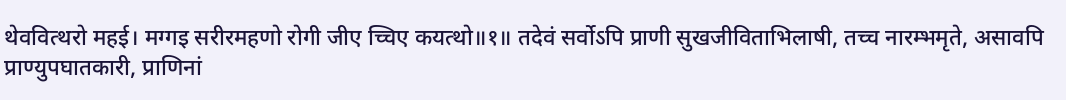थेववित्थरो महई। मग्गइ सरीरमहणो रोगी जीए च्चिए कयत्थो॥१॥ तदेवं सर्वोऽपि प्राणी सुखजीविताभिलाषी, तच्च नारम्भमृते, असावपि प्राण्युपघातकारी, प्राणिनां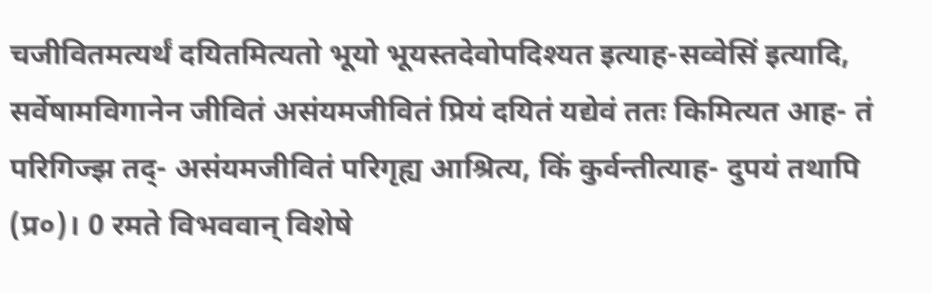चजीवितमत्यर्थं दयितमित्यतो भूयो भूयस्तदेवोपदिश्यत इत्याह-सव्वेसिं इत्यादि, सर्वेषामविगानेन जीवितं असंयमजीवितं प्रियं दयितं यद्येवं ततः किमित्यत आह- तं परिगिज्झ तद्- असंयमजीवितं परिगृह्य आश्रित्य, किं कुर्वन्तीत्याह- दुपयं तथापि (प्र०)। 0 रमते विभववान् विशेषे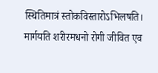स्थितिमात्रं स्तोकविस्तारोऽभिलषति। मार्गयति शरीरमधनो रोगी जीवित एव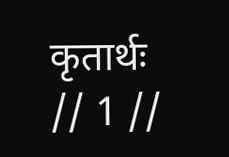कृतार्थः // 1 //